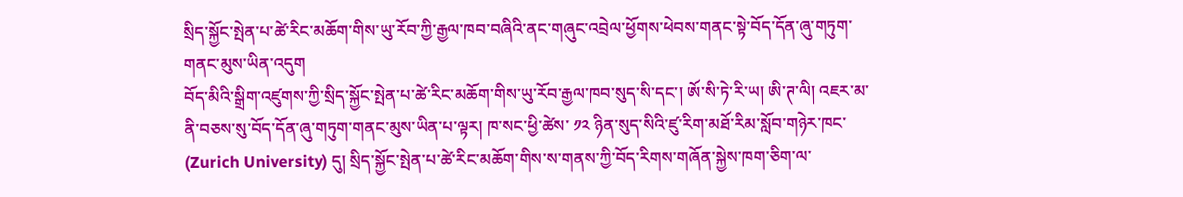སྲིད་སྐྱོང་སྤེན་པ་ཚེ་རིང་མཆོག་གིས་ཡུ་རོབ་ཀྱི་རྒྱལ་ཁབ་བཞིའི་ནང་གཞུང་འབྲེལ་ཕྱོགས་ཕེབས་གནང་སྟེ་བོད་དོན་ཞུ་གཏུག་གནང་མུས་ཡིན་འདུག
བོད་མིའི་སྒྲིག་འཛུགས་ཀྱི་སྲིད་སྐྱོང་སྤེན་པ་ཚེ་རིང་མཆོག་གིས་ཡུ་རོབ་རྒྱལ་ཁབ་སུད་སི་དང་། ཨོ་སི་ཏེ་རི་ཡ། ཨི་ཊ་ལི། འཇར་མ་ནི་བཅས་སུ་བོད་དོན་ཞུ་གཏུག་གནང་མུས་ཡིན་པ་ལྟར། ཁ་སང་ཕྱི་ཚེས་ ༡༢ ཉིན་སུད་སིའི་ཛུ་རིག་མཐོ་རིམ་སློབ་གཉེར་ཁང་ (Zurich University) དུ། སྲིད་སྐྱོང་སྤེན་པ་ཚེ་རིང་མཆོག་གིས་ས་གནས་ཀྱི་བོད་རིགས་གཞོན་སྐྱེས་ཁག་ཅིག་ལ་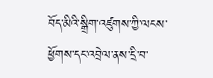བོད་མིའི་སྒྲིག་འཛུགས་ཀྱི་ལངས་ཕྱོགས་དང་འབྲེལ་ནས་དྲི་བ་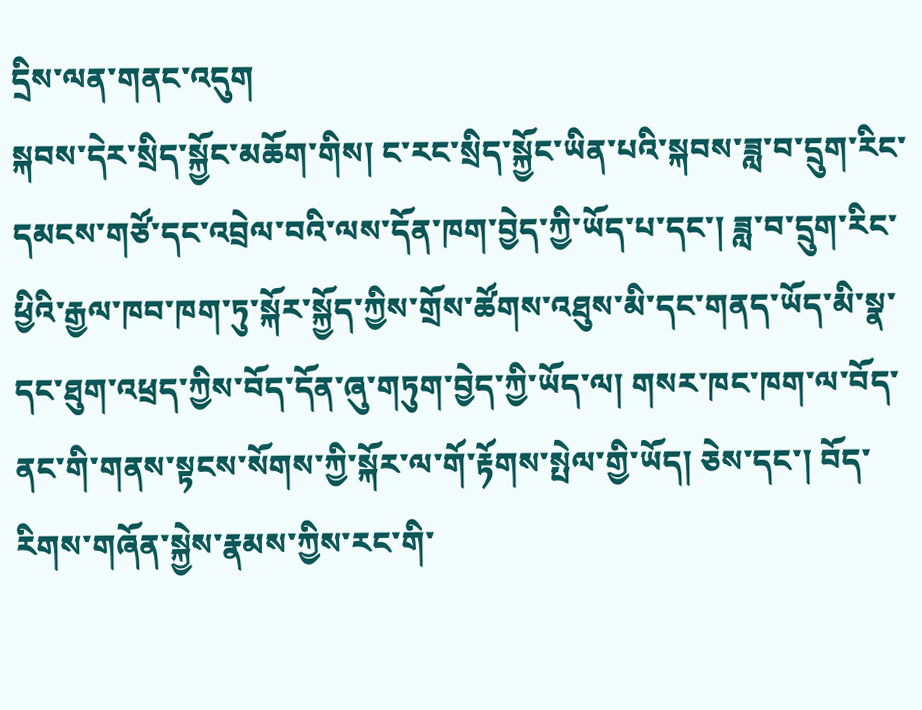དྲིས་ལན་གནང་འདུག
སྐབས་དེར་སྲིད་སྐྱོང་མཆོག་གིས། ང་རང་སྲིད་སྐྱོང་ཡིན་པའི་སྐབས་ཟླ་བ་དྲུག་རིང་དམངས་གཙོ་དང་འབྲེལ་བའི་ལས་དོན་ཁག་བྱེད་ཀྱི་ཡོད་པ་དང་། ཟླ་བ་དྲུག་རིང་ཕྱིའི་རྒྱལ་ཁབ་ཁག་ཏུ་སྐོར་སྐྱོད་ཀྱིས་གྲོས་ཚོགས་འཐུས་མི་དང་གནད་ཡོད་མི་སྣ་དང་ཐུག་འཕྲད་ཀྱིས་བོད་དོན་ཞུ་གཏུག་བྱེད་ཀྱི་ཡོད་ལ། གསར་ཁང་ཁག་ལ་བོད་ནང་གི་གནས་སྟངས་སོགས་ཀྱི་སྐོར་ལ་གོ་རྟོགས་སྤེལ་གྱི་ཡོད། ཅེས་དང་། བོད་རིགས་གཞོན་སྐྱེས་རྣམས་ཀྱིས་རང་གི་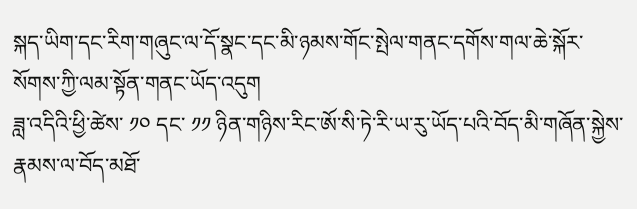སྐད་ཡིག་དང་རིག་གཞུང་ལ་དོ་སྣང་དང་མི་ཉམས་གོང་སྤེལ་གནང་དགོས་གལ་ཆེ་སྐོར་སོགས་ཀྱི་ལམ་སྟོན་གནང་ཡོད་འདུག
ཟླ་འདིའི་ཕྱི་ཚེས་ ༡༠ དང་ ༡༡ ཉིན་གཉིས་རིང་ཨོ་སི་ཏེ་རི་ཡ་རུ་ཡོད་པའི་བོད་མི་གཞོན་སྐྱེས་རྣམས་ལ་བོད་མཐོ་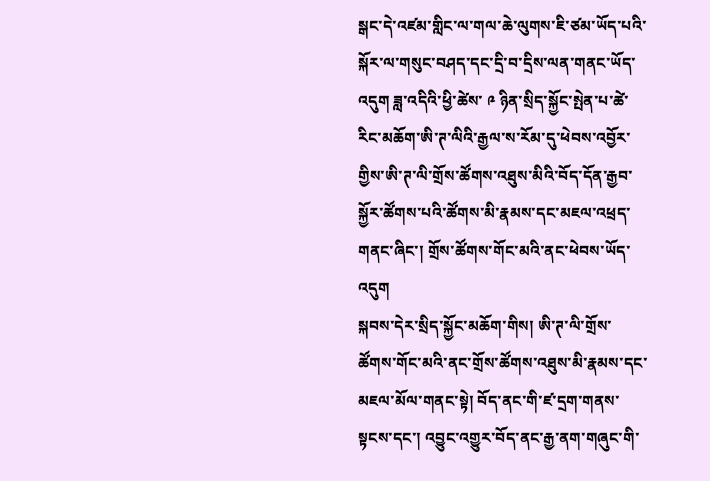སྒང་དེ་འཛམ་གླིང་ལ་གལ་ཆེ་ལུགས་ཇི་ཙམ་ཡོད་པའི་སྐོར་ལ་གསུང་བཤད་དང་དྲི་བ་དྲིས་ལན་གནང་ཡོད་འདུག ཟླ་འདིའི་ཕྱི་ཚེས་ ༩ ཉིན་སྲིད་སྐྱོང་སྤེན་པ་ཚེ་རིང་མཆོག་ཨི་ཊ་ལིའི་རྒྱལ་ས་རོམ་དུ་ཕེབས་འབྱོར་གྱིས་ཨི་ཊ་ལི་གྲོས་ཚོགས་འཐུས་མིའི་བོད་དོན་རྒྱབ་སྐྱོར་ཚོགས་པའི་ཚོགས་མི་རྣམས་དང་མཇལ་འཕྲད་གནང་ཞིང་། གྲོས་ཚོགས་གོང་མའི་ནང་ཕེབས་ཡོད་འདུག
སྐབས་དེར་སྲིད་སྐྱོང་མཆོག་གིས། ཨི་ཊ་ལི་གྲོས་ཚོགས་གོང་མའི་ནང་གྲོས་ཚོགས་འཐུས་མི་རྣམས་དང་མཇལ་མོལ་གནང་སྟེ། བོད་ནང་གི་ཛ་དྲག་གནས་སྟངས་དང་། འབྱུང་འགྱུར་བོད་ནང་རྒྱ་ནག་གཞུང་གི་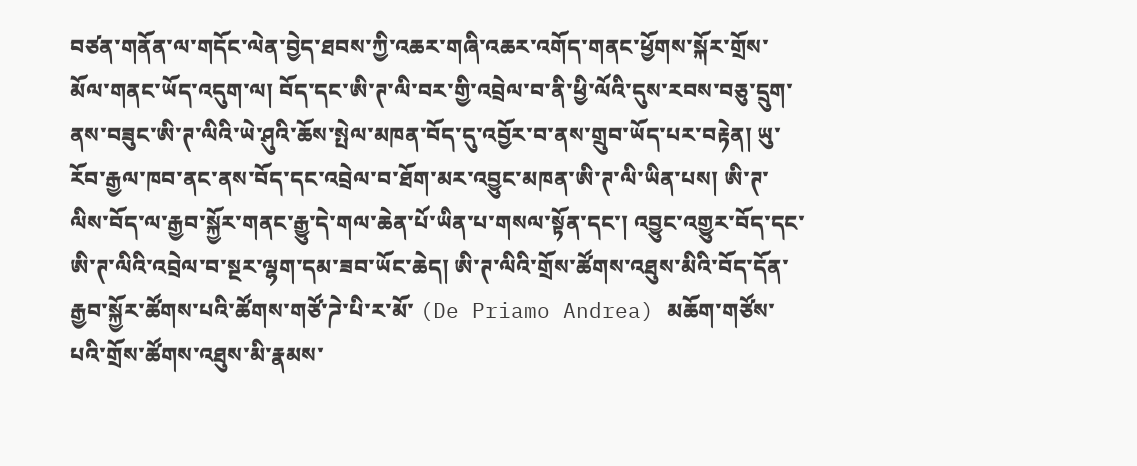བཙན་གནོན་ལ་གདོང་ལེན་བྱེད་ཐབས་ཀྱི་འཆར་གཞི་འཆར་འགོད་གནང་ཕྱོགས་སྐོར་གྲོས་མོལ་གནང་ཡོད་འདུག་ལ། བོད་དང་ཨི་ཊ་ལི་བར་གྱི་འབྲེལ་བ་ནི་ཕྱི་ལོའི་དུས་རབས་བཅུ་དྲུག་ནས་བཟུང་ཨི་ཊ་ལིའི་ཡེ་ཤུའི་ཆོས་སྤེལ་མཁན་བོད་དུ་འབྱོར་བ་ནས་གྲུབ་ཡོད་པར་བརྟེན། ཡུ་རོབ་རྒྱལ་ཁབ་ནང་ནས་བོད་དང་འབྲེལ་བ་ཐོག་མར་འབྱུང་མཁན་ཨི་ཊ་ལི་ཡིན་པས། ཨི་ཊ་ལིས་བོད་ལ་རྒྱབ་སྐྱོར་གནང་རྒྱུ་དེ་གལ་ཆེན་པོ་ཡིན་པ་གསལ་སྟོན་དང་། འབྱུང་འགྱུར་བོད་དང་ཨི་ཊ་ལིའི་འབྲེལ་བ་སྔར་ལྷག་དམ་ཟབ་ཡོང་ཆེད། ཨི་ཊ་ལིའི་གྲོས་ཚོགས་འཐུས་མིའི་བོད་དོན་རྒྱབ་སྐྱོར་ཚོགས་པའི་ཚོགས་གཙོ་ཌེ་པི་ར་མོ་ (De Priamo Andrea) མཆོག་གཙོས་པའི་གྲོས་ཚོགས་འཐུས་མི་རྣམས་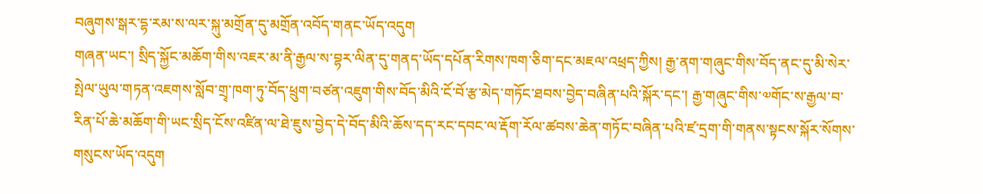བཞུགས་སྒར་དྷ་རམ་ས་ལར་སྐུ་མགྲོན་དུ་མགྲོན་འབོད་གནང་ཡོད་འདུག
གཞན་ཡང་། སྲིད་སྐྱོང་མཆོག་གིས་འཇར་མ་ནི་རྒྱལ་ས་བྷར་ལིན་དུ་གནད་ཡོད་དཔོན་རིགས་ཁག་ཅིག་དང་མཇལ་འཕྲད་ཀྱིས། རྒྱ་ནག་གཞུང་གིས་བོད་ནང་དུ་མི་སེར་སྤེལ་ཡུལ་གཏན་འཇགས་སློབ་གྲྭ་ཁག་ཏུ་བོད་ཕྲུག་བཙན་འཇུག་གིས་བོད་མིའི་ངོ་བོ་རྩ་མེད་གཏོང་ཐབས་བྱེད་བཞིན་པའི་སྐོར་དང་། རྒྱ་གཞུང་གིས་༧གོང་ས་རྒྱལ་བ་རིན་པོ་ཆེ་མཆོག་གི་ཡང་སྲིད་ངོས་འཛིན་ལ་ཐེ་ཇུས་བྱེད་དེ་བོད་མིའི་ཆོས་དད་རང་དབང་ལ་རྡོག་རོལ་ཚབས་ཆེན་གཏོང་བཞིན་པའི་ཛ་དྲག་གི་གནས་སྟངས་སྐོར་སོགས་གསུངས་ཡོད་འདུག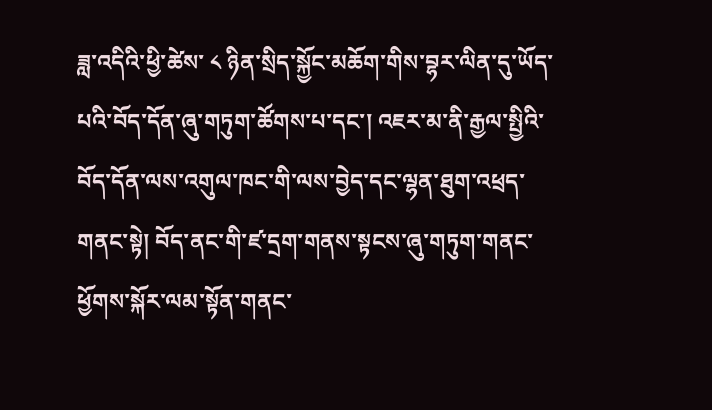ཟླ་འདིའི་ཕྱི་ཚེས་ ༨ ཉིན་སྲིད་སྐྱོང་མཆོག་གིས་བྷར་ལིན་དུ་ཡོད་པའི་བོད་དོན་ཞུ་གཏུག་ཚོགས་པ་དང་། འཇར་མ་ནི་རྒྱལ་སྤྱིའི་བོད་དོན་ལས་འགུལ་ཁང་གི་ལས་བྱེད་དང་ལྷན་ཐུག་འཕྲད་གནང་སྟེ། བོད་ནང་གི་ཛ་དྲག་གནས་སྟངས་ཞུ་གཏུག་གནང་ཕྱོགས་སྐོར་ལམ་སྟོན་གནང་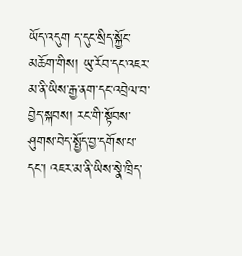ཡོད་འདུག ད་དུང་སྲིད་སྐྱོང་མཆོག་གིས། ཡུ་རོབ་དང་འཇར་མ་ནི་ཡིས་རྒྱ་ནག་དང་འབྲེལ་བ་བྱེད་སྐབས། རང་གི་སྟོབས་ཤུགས་བེད་སྤྱོད་བྱ་དགོས་པ་དང་། འཇར་མ་ནི་ཡིས་སྣེ་ཁྲིད་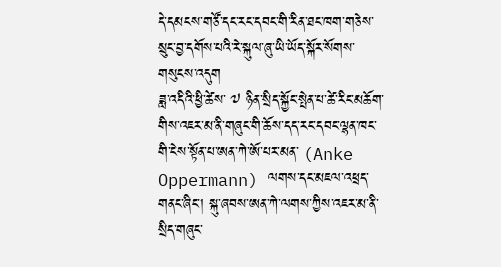དེ་དམངས་གཙོ་དང་རང་དབང་གི་རིན་ཐང་ཁག་གཅེས་སྲུང་བྱ་དགོས་པའི་རེ་སྐུལ་ཞུ་ཡི་ཡོད་སྐོར་སོགས་གསུངས་འདུག
ཟླ་འདིའི་ཕྱི་ཚེས་ ༧ ཉིན་སྲིད་སྐྱོང་སྤེན་པ་ཚེ་རིང་མཆོག་གིས་འཇར་མ་ནི་གཞུང་གི་ཆོས་དད་རང་དབང་ལྷན་ཁང་གི་ངེས་སྟོན་པ་ཨན་ཀེ་ཨོ་པར་མན་ (Anke Oppermann) ལགས་དང་མཇལ་འཕྲད་གནང་ཞིང་། སྐུ་ཞབས་ཨན་ཀེ་ལགས་ཀྱིས་འཇར་མ་ནི་སྲིད་གཞུང་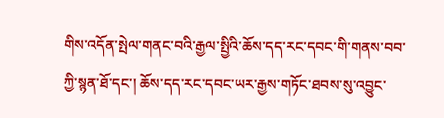གིས་འདོན་སྤེལ་གནང་བའི་རྒྱལ་སྤྱིའི་ཆོས་དད་རང་དབང་གི་གནས་བབ་ཀྱི་སྙན་ཐོ་དང་། ཆོས་དད་རང་དབང་ཡར་རྒྱས་གཏོང་ཐབས་སུ་འབྱུང་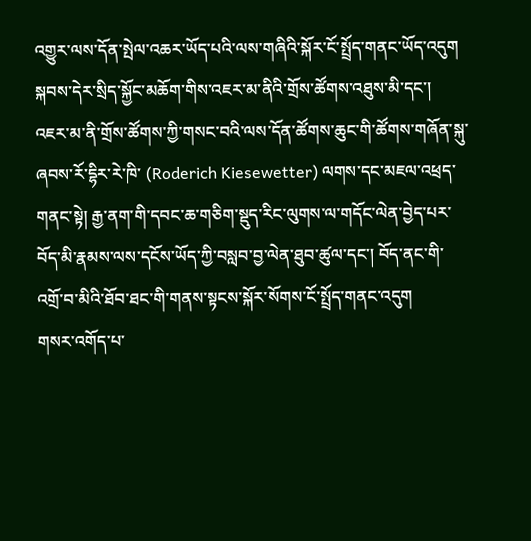འགྱུར་ལས་དོན་སྤེལ་འཆར་ཡོད་པའི་ལས་གཞིའི་སྐོར་ངོ་སྤྲོད་གནང་ཡོད་འདུག སྐབས་དེར་སྲིད་སྐྱོང་མཆོག་གིས་འཇར་མ་ནིའི་གྲོས་ཚོགས་འཐུས་མི་དང་། འཇར་མ་ནི་གྲོས་ཚོགས་ཀྱི་གསང་བའི་ལས་དོན་ཚོགས་ཆུང་གི་ཚོགས་གཞོན་སྐུ་ཞབས་རོ་དྷིར་རེ་ཁི་ (Roderich Kiesewetter) ལགས་དང་མཇལ་འཕྲད་གནང་སྟེ། རྒྱ་ནག་གི་དབང་ཆ་གཅིག་སྡུད་རིང་ལུགས་ལ་གདོང་ལེན་བྱེད་པར་བོད་མི་རྣམས་ལས་དངོས་ཡོད་ཀྱི་བསླབ་བྱ་ལེན་ཐུབ་ཚུལ་དང་། བོད་ནང་གི་འགྲོ་བ་མིའི་ཐོབ་ཐང་གི་གནས་སྟངས་སྐོར་སོགས་ངོ་སྤྲོད་གནང་འདུག
གསར་འགོད་པ་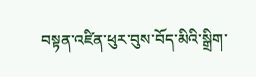བསྟན་འཛིན་ཕུར་བུས་བོད་མིའི་སྒྲིག་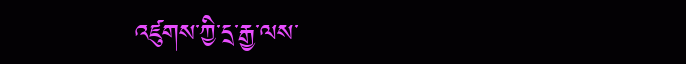འཛུགས་ཀྱི་དྲ་རྒྱ་ལས་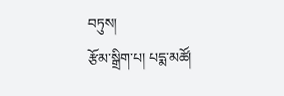བཏུས།
རྩོམ་སྒྲིག་པ། པདྨ་མཚོ།